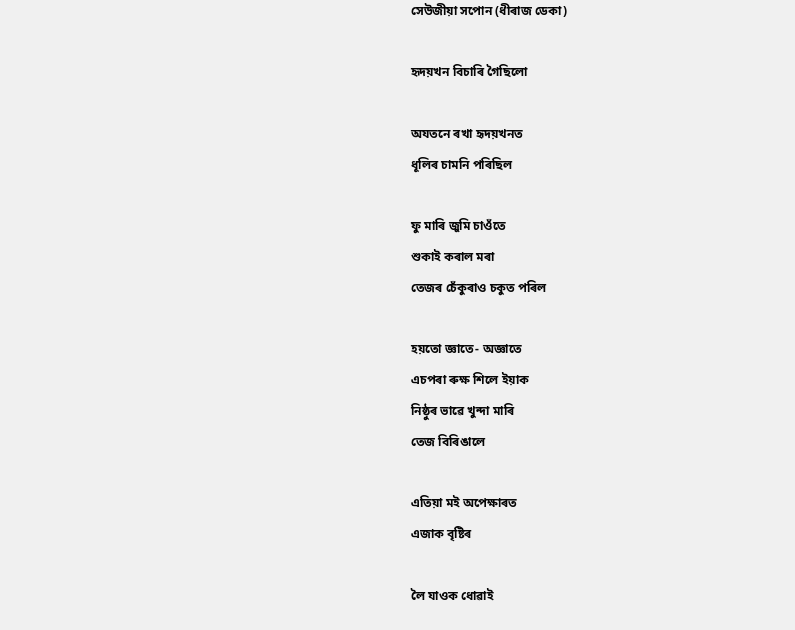সেউজীয়া সপোন (ধীৰাজ ডেকা)

হৃদয়খন বিচাৰি গৈছিলো

অযতনে ৰখা হৃদয়খনত
ধূলিৰ চামনি পৰিছিল

ফু মাৰি জুমি চাওঁতে
শুকাই কৰাল মৰা
তেজৰ চেঁকুৰাও চকুত পৰিল

হয়তো জ্ঞাতে- অজ্ঞাতে
এচপৰা ৰুক্ষ শিলে ইয়াক
নিষ্ঠুৰ ভাৱে খুন্দা মাৰি
তেজ বিৰিঙালে

এতিয়া মই অপেক্ষাৰত
এজাক বৃষ্টিৰ

লৈ যাওক ধোৱাই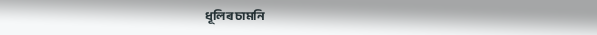ধূলিৰ চামনি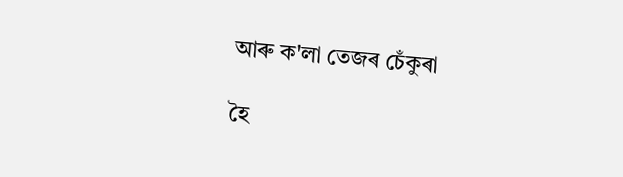আৰু ক'লা তেজৰ চেঁকুৰা

হৈ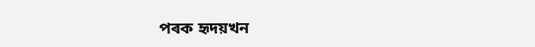পৰক হৃদয়খন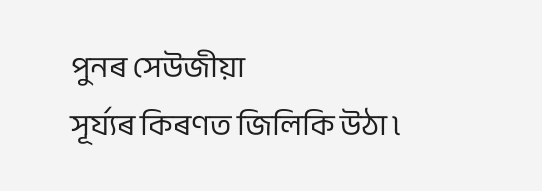পুনৰ সেউজীয়া
সূৰ্য্যৰ কিৰণত জিলিকি উঠা ৷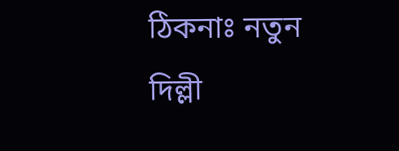ঠিকনাঃ নতুন দিল্লী